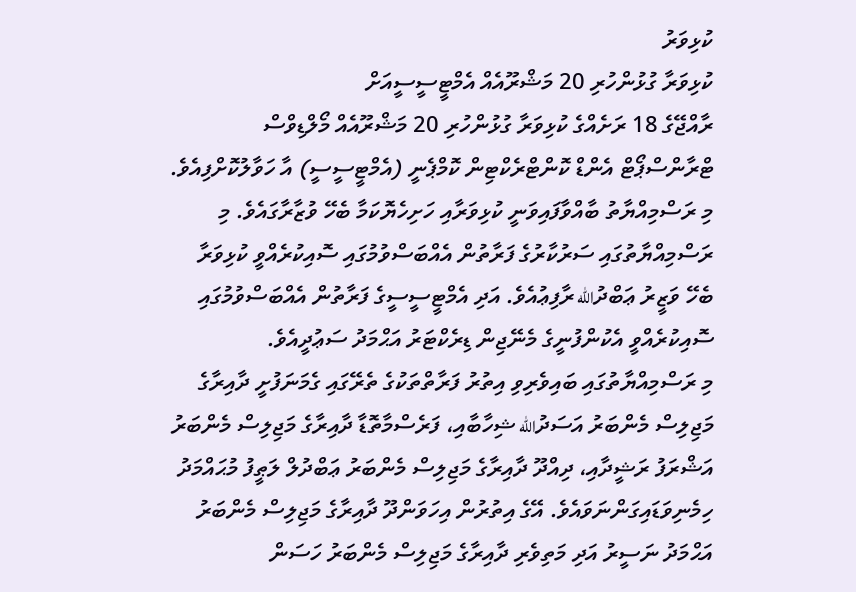ކުޅިވަރު
ކުޅިވަރާ ގުޅުންހުރި 20 މަޝްރޫއެއް އެމްޓީސީސީއަށް
ރާއްޖޭގެ 18 ރަށެއްގެ ކުޅިވަރާ ގުޅުންހުރި 20 މަޝްރޫއެއް މޯލްޑިވްސް ޓްރާންސްޕޯޓް އެންޑް ކޮންޓްރެކްޓިން ކޮމްޕެނީ (އެމްޓީސީސީ) އާ ހަވާލުކޮށްފިއެވެ.
މި ރަސްމިއްޔާތު ބާއްވާފައިވަނީ ކުޅިވަރާއި ހަށިހެޔޮކަމާ ބެހޭ ވުޒާރާގައެވެ. މި ރަސްމިއްޔާތުގައި ސަރުކާރުގެ ފަރާތުން އެއްބަސްވުމުގައި ސޮއިކުރެއްވީ ކުޅިވަރާ ބެހޭ ވަޒީރު ޢަބްދުالله ރާފިޢުއެވެ. އަދި އެމްޓީސީސީގެ ފަރާތުން އެއްބަސްވުމުގައި ސޮއިކުރެއްވީ އެކުންފުނީގެ މެނޭޖިން ޑިރެކްޓަރު އަޙްމަދު ސަޢުދީއެވެ.
މި ރަސްމިއްޔާތުގައި ބައިވެރިވި އިތުރު ފަރާތްތަކުގެ ތެރޭގައި ގެމަނަފުށީ ދާއިރާގެ މަޖިލިސް މެންބަރު އަސަދުالله ޝިހާބާއި، ފަރެސްމާތޮޑާ ދާއިރާގެ މަޖިލިސް މެންބަރު އަޝްރަފު ރަޝީދާއި، ދިއްދޫ ދާއިރާގެ މަޖިލިސް މެންބަރު ޢަބްދުލް ލަޠީފު މުޙައްމަދު ހިމެނިވަޑައިގަންނަވައެވެ. އޭގެ އިތުރުން އިހަވަންދޫ ދާއިރާގެ މަޖިލިސް މެންބަރު އަޙްމަދު ނަސީރު އަދި މަތިވެރި ދާއިރާގެ މަޖިލިސް މެންބަރު ހަސަން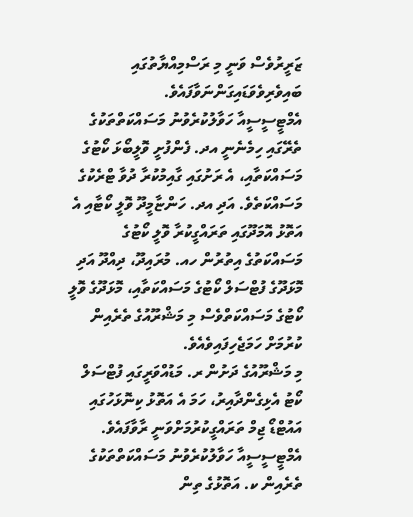ޒަރީރުވެސް ވަނީ މި ރަސްމިއްޔާތުގައި ބައިވެރިވެވަޑައިގަންނަވާފައެވެ.
އެމްޓީސީސީއާ ހަވާލުކުރެވުނު މަސައްކަތްތަކުގެ ތެރޭގައި ހިމެނެނީ އދ. ފެންފުށީ ވޮލީބޯޅަ ކޯޓުގެ މަސައްކަތާއި، އެ ރަށުގައި ގާއިމުކުރާ ދުވާ ޓްރެކުގެ މަސައްކަތެވެ. އަދި އދ. ހަންޏާމީދޫ ވޮލީ ކޯޓާއި އެ އަތޮޅު އޮމަދޫގައި ތަރައްގީކުރާ ވޮލީ ކޯޓުގެ މަސައްކަތުގެ އިތުރުން ހއ. މުރައިދޫ، ދިއްދޫ އަދި މޮޅަދޫގެ ފުޓްސަލް ކޯޓުގެ މަސައްކަތާއި، މޮޅަދޫގެ ވޮލީ ކޯޓުގެ މަސައްކަތްވެސް މި މަޝްރޫއުގެ ތެރެއިން ކުރުމަށް ހަމަޖެހިފައިވެއެވެ.
މި މަޝްރޫއުގެ ދަށުން ރ. މަޑުއްވަރީގައި ފުޓްސަލް ކޯޓު އެޅިގެންދާއިރު، ހަމަ އެ އަތޮޅު ކިނޮޅަހުގައި އައުޓްޑޯ ޖިމް ތަރައްގީކުރުމަށްވަނީ ރާވާފައެވެ. އެމްޓީސީސީއާ ހަވާލުކުރެވުނު މަސައްކަތްތަކުގެ ތެރެއިން ކ. އަތޮޅުގެ ތިން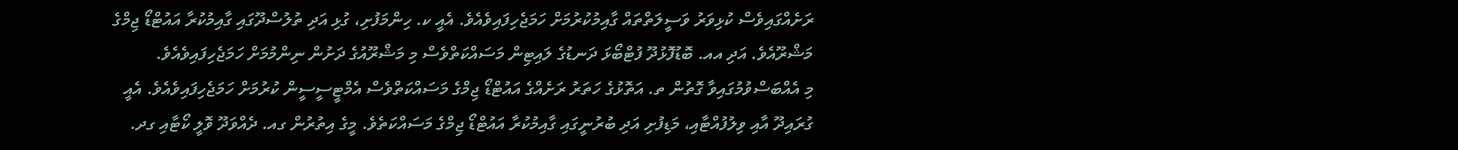ރަށެއްގައިވެސް ކުޅިވަރު ވަސީލަތްތައް ގާއިމުކުރުމަށް ހަމަޖެހިފައިވެއެވެ. އެއީ ކ. ހިންމަފުށި، ގުޅި އަދި ތުލުސްދޫގައި ގާއިމުކުރާ އައުޓްޑޯ ޖިމްގެ މަޝްރޫއެވެ. އަދި އއ. ބޮޑުފޮޅުދޫ ފުޓްބޯޅަ ދަނޑުގެ ލައިޓިން މަސައްކަތްވެސް މި މަޝްރޫއުގެ ދަށުން ނިންމުމަށް ހަމަޖެހިފައިވެއެވެ.
މި އެއްބަސްވުމުގައިވާ ގޮތުން ތ. އަތޮޅުގެ ހަތަރު ރަށެއްގެ އައުޓްޑޯ ޖިމްގެ މަސައްކަތްވެސް އެމްޓީސީސީން ކުރުމަށް ހަމަޖެހިފައިވެއެވެ. އެއީ ގުރައިދޫ އާއި ވިލުފުއްޓާއި، މަޑިފުށި އަދި ބުރުނީގައި ގާއިމުކުރާ އައުޓްޑޯ ޖިމްގެ މަސައްކަތެވެ. މީގެ އިތުރުން ގއ. ދެއްވަދޫ ވޮލީ ކޯޓާއި ގދ.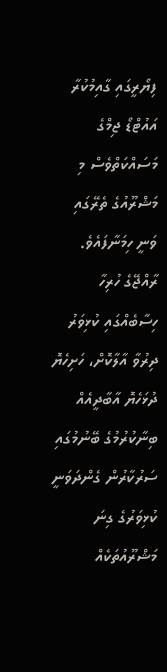ފިޔޯރީގައި ގާއިމުކުރާ އައުޓްޑޯ ޖިމްގެ މަސައްކަތްވެސް މި މަޝްރޫއުގެ ތެރޭގައި ވަނީ ހިމަނާފައެވެ.
ރާއްޖޭގެ ހުރިހާ ހިސާބެއްގައި ކުޅިވަރު ދިރުވާ އާލާކޮށް، ހަށިހެޔޮ ދުޅަހެޔޮ އާބާދީއެއް ބިނާކުރުމުގެ ބޭނުމުގައި ސަރުކާރުން ގެންދަވަނީ ކުޅިވަރުގެ ގިނަ މަޝްރޫއުތަކެއް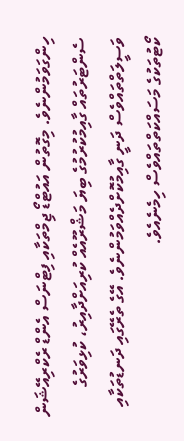ހިންގަވަމުންނެވެ. މިގޮތުން އައުޓްޑޯ ޖިމްތަކާއި ފިޓްނަސް އެންޑް ރެކްރިއޭޝަން ސެންޓަރުތައް ގާއިމުކުރުމުގެ ބިޔަ މަޝްރޫއެއް ކުރިއަށްދާއިރު، ކުޅިވަރުގެ ވަސީލަތްތައްވެސް ދަނީ ގާއިމުކޮށްދެއްވަމުންނެވެ. އޭގެ ތެރޭގައި ދަނޑުތަކާއި ކޯޓުތަކުގެ މަސައްކަތްތައްވެސް ހިމެނެއެވެ.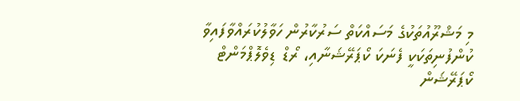މި މަޝްރޫއުތަކުގެ މަސައްކަތް ސަރުކާރުން ހަވާލުކުރައްވާފައިވާ ކުންފުނިތަކަކީ ފެނަކަ ކޯޕަރޭޝަނާއި، ރޯޑް ޑިވެލޮޕްމަންޓް ކޯޕަރޭޝަން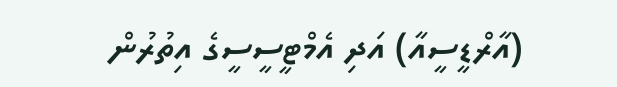(އާރްޑީސީއާ) އަދި އެމްޓީސީސީގެ އިތުރުން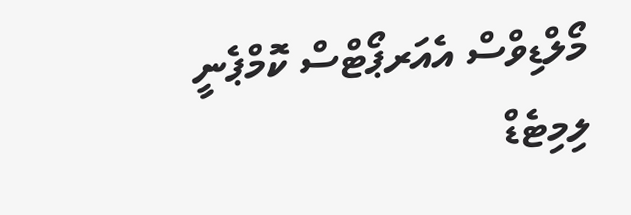މޯލްޑިވްސް އެއަރޕޯޓްސް ކޮމްޕެނީ ލިމިޓެޑް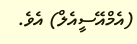(އެމްއޭސީއެލް) އެވެ.